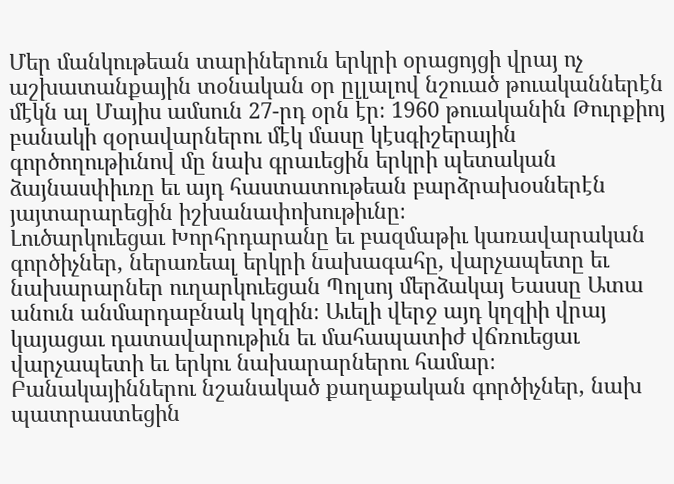Մեր մանկութեան տարիներուն երկրի օրացոյցի վրայ ոչ աշխատանքային տօնական օր ըլլալով նշուած թուականներէն մէկն ալ Մայիս ամսուն 27-րդ օրն էր։ 1960 թուականին Թուրքիոյ բանակի զօրավարներու մէկ մասը կէսգիշերային գործողութիւնով մը նախ գրաւեցին երկրի պետական ձայնասփիւռը եւ այդ հաստատութեան բարձրախօսներէն յայտարարեցին իշխանափոխութիւնը։
Լուծարկուեցաւ Խորհրդարանը եւ բազմաթիւ կառավարական գործիչներ, ներառեալ երկրի նախագահը, վարչապետը եւ նախարարներ ուղարկուեցան Պոլսոյ մերձակայ Եասսը Ատա անուն անմարդաբնակ կղզին։ Աւելի վերջ այդ կղզիի վրայ կայացաւ դատավարութիւն եւ մահապատիժ վճռուեցաւ վարչապետի եւ երկու նախարարներու համար։
Բանակայիններու նշանակած քաղաքական գործիչներ, նախ պատրաստեցին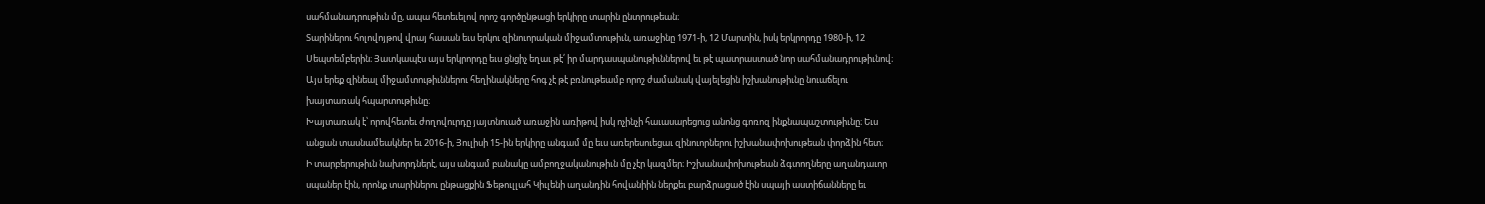սահմանադրութիւն մը, ապա հետեւելով որոշ գործընթացի երկիրը տարին ընտրութեան։
Տարիներու հոլովոյթով վրայ հասան եւս երկու զինուորական միջամտութիւն, առաջինը 1971-ի, 12 Մարտին, իսկ երկրորդը 1980-ի, 12 Սեպտեմբերին։ Յատկապէս այս երկրորդը եւս ցնցիչ եղաւ թէ՛ իր մարդասպանութիւններով եւ թէ պատրաստած նոր սահմանադրութիւնով։
Այս երեք զինեալ միջամտութիւններու հեղինակները հոգ չէ թէ բռնութեամբ որոշ ժամանակ վայելեցին իշխանութիւնը նուաճելու խայտառակ հպարտութիւնը։
Խայտառակ է՝ որովհետեւ ժողովուրդը յայտնուած առաջին առիթով իսկ ոչինչի հաւասարեցուց անոնց գոռոզ ինքնապաշտութիւնը։ Եւս անցան տասնամեակներ եւ 2016-ի, Յուլիսի 15-ին երկիրը անգամ մը եւս առերեսուեցաւ զինուորներու իշխանափոխութեան փորձին հետ։
Ի տարբերութիւն նախորդներէ, այս անգամ բանակը ամբողջականութիւն մը չէր կազմեր։ Իշխանափոխութեան ձգտողները աղանդաւոր սպաներ էին, որոնք տարիներու ընթացքին Ֆեթուլլահ Կիւլենի աղանդին հովանիին ներքեւ բարձրացած էին սպայի աստիճանները եւ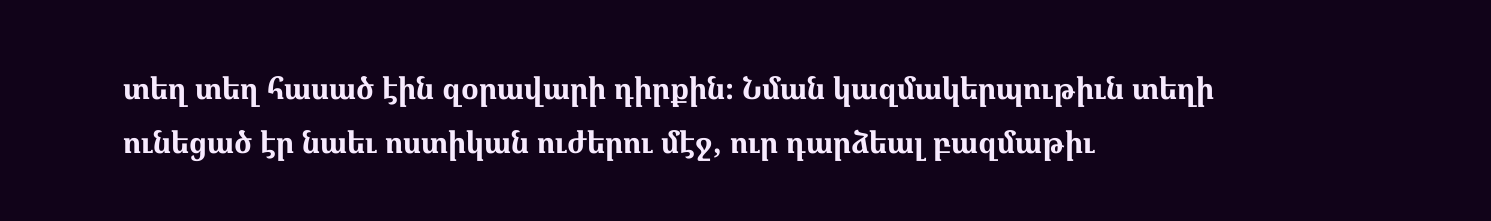տեղ տեղ հասած էին զօրավարի դիրքին։ Նման կազմակերպութիւն տեղի ունեցած էր նաեւ ոստիկան ուժերու մէջ, ուր դարձեալ բազմաթիւ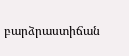բարձրաստիճան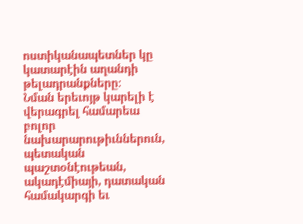ոստիկանապետներ կը կատարէին աղանդի թելադրանքները։
Նման երեւոյթ կարելի է վերագրել համարեա բոլոր նախարարութիւններուն, պետական պաշտօնէութեան, ակադէմիայի, դատական համակարգի եւ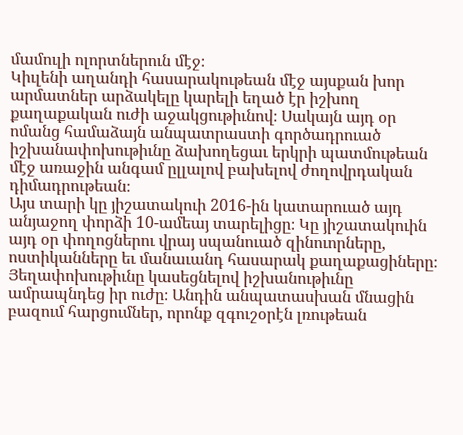մամուլի ոլորտներուն մէջ։
Կիւլենի աղանդի հասարակութեան մէջ այսքան խոր արմատներ արձակելը կարելի եղած էր իշխող քաղաքական ուժի աջակցութիւնով։ Սակայն այդ օր ոմանց համաձայն անպատրաստի գործադրուած իշխանափոխութիւնը ձախողեցաւ երկրի պատմութեան մէջ առաջին անգամ ըլլալով բախելով ժողովրդական դիմադրութեան։
Այս տարի կը յիշատակուի 2016-ին կատարուած այդ անյաջող փորձի 10-ամեայ տարելիցը։ Կը յիշատակուին այդ օր փողոցներու վրայ սպանուած զինուորները, ոստիկանները եւ մանաւանդ հասարակ քաղաքացիները։
Յեղափոխութիւնը կասեցնելով իշխանութիւնը ամրապնդեց իր ուժը։ Անդին անպատասխան մնացին բազում հարցումներ, որոնք զգուշօրէն լռութեան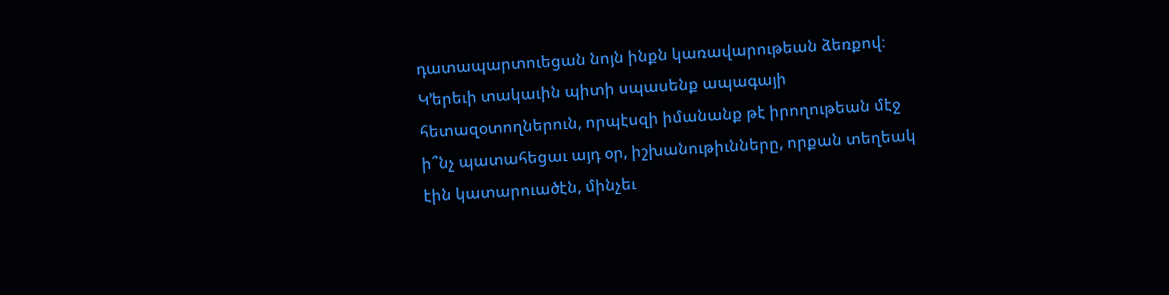դատապարտուեցան նոյն ինքն կառավարութեան ձեռքով։
Կ՚երեւի տակաւին պիտի սպասենք ապագայի հետազօտողներուն, որպէսզի իմանանք թէ իրողութեան մէջ ի՞նչ պատահեցաւ այդ օր, իշխանութիւնները, որքան տեղեակ էին կատարուածէն, մինչեւ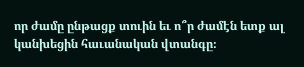որ ժամը ընթացք տուին եւ ո՞ր ժամէն ետք ալ կանխեցին հաւանական վտանգը։